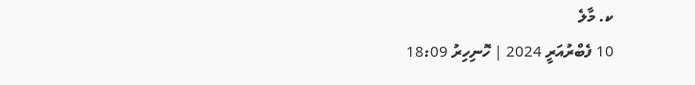ކ. މާލެ
10 ފެބްރުއަރީ 2024 | ހޮނިހިރު 18:09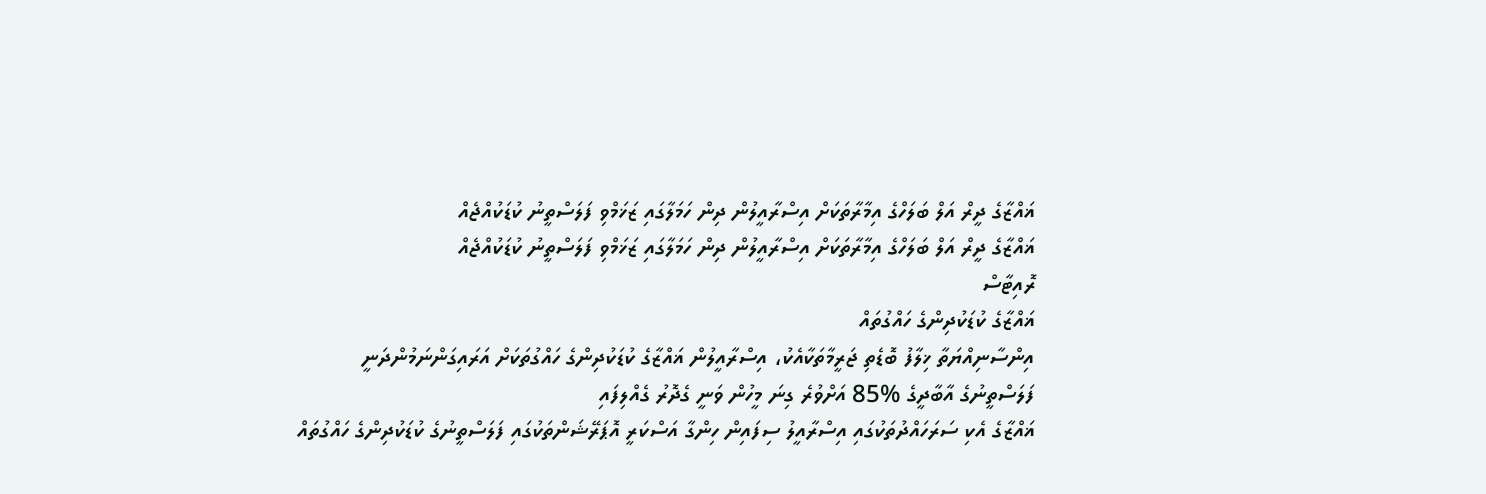ޣައްޒާގެ ދީރް އަލް ބަލަހްގެ އިމާރާތަކަށް އިސްރާއީލުން ދިން ހަމަލާގައި ޒަޚަމްވި ފަލަސްތީނު ކުޑަކުއްޖެއް
ޣައްޒާގެ ދީރް އަލް ބަލަހްގެ އިމާރާތަކަށް އިސްރާއީލުން ދިން ހަމަލާގައި ޒަޚަމްވި ފަލަސްތީނު ކުޑަކުއްޖެއް
ރޮއިޓާސް
ޣައްޒާގެ ކުޑަކުދިންގެ ހައްގުތައް
އިންސާނިއްޔަތާ ޚިލާފު ބޮޑެތި ޖަރީމާތަކާއެކު، އިސްރާއީލުން ޣައްޒާގެ ކުޑަކުދިންގެ ހައްގުތަކަށް އަރައިގަންނަމުންދަނީ
ފަލަސްތީނުގެ އާބާދީގެ %85 އަށްވުރެ ގިނަ މީހުން ވަނީ ގެދޮރު ގެއްލިފައި
ޣައްޒާގެ އެކި ސަރަހައްދުތަކުގައި އިސްރާއީލު ސިފައިން ހިންގާ އަސްކަރީ އޮޕަރޭޝަންތަކުގައި ފަލަސްތީނުގެ ކުޑަކުދިންގެ ހައްގުތައް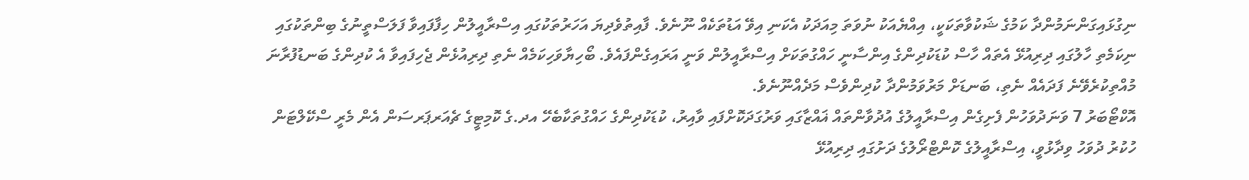ނިގުޅައިގަންނަމުންދާ ކަމުގެ ޝަކުވާތަކަކީ، އިއްޔެއަކު ނުވަތަ މިއަދަކު އެކަނި އިވޭ އަޑުތަކެއް ނޫނެވެ. ފާއިތުވެދިޔަ އަހަރުތަކުގައި އިސްރާއީލުން ހިފާފައިވާ ފަލަސްތީނުގެ ބިންތަކުގައި ނިކަމެތި ހާލުގައި ދިރިއުޅޭ އެތައް ހާސް ކުޑަކުދިންގެ އިންސާނީ ހައްގުތަކަށް އިސްރާއީލުން ވަނީ އަރައިގެންފައެވެ. ބޯހިޔާވަހިކަމެއް ނެތި ދިރިއުޅެން ޖެހިފައިވާ އެ ކުދިންގެ ބަނޑުފުރާނަ މުއްތިކުރެވޭނެ ފަދައެއް ނެތި، ބަނޑަށް މަރުވަމުންދާ ކުދިންވެސް މަދެއްނޫނެވެ.
އޮކްޓޯބަރު 7 ވަނަދުވަހުން ފެށިގެން އިސްރާއީލުގެ އުދުވާންތައް ޣައްޒާގައި ވަރުގަދަކޮށްފައި ވާއިރު، ކުޑަކުދިންގެ ހައްގުތަކާބެހޭ އދ.ގެ ކޮމިޓީގެ ޗެއަރޕަރސަން އެން މެރީ ސްކޭލްޓަން ހުކުރު ދުވަހު ވިދާޅުވީ، އިސްރާއީލުގެ ކޮންޓްރޯލުގެ ދަށުގައި ދިރިއުޅޭ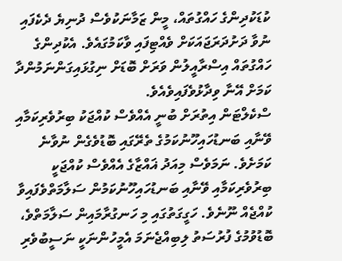ކުޑަކުދިންގެ ހައްގުތައް، މީން ޒަމާނަކުވެސް ދުނިޔެ ދެކެފައި ނުވާ ދަށުދަރަޖައަކަށް ވެއްޓިފައި ވާކަމުގައެވެ. އެކުދިންގެ ހައްގުތައް އިސްރާއީލުން ވަރަށް ބޮޑަށް ނިގުޅައިގަންނަމުންދާ ކަމަށް އޭނާ ވިދާޅުވެފައިވެއެވެ.
ސްކެލްޓަން އިތުރަށް ބުނީ އެއްވެސް ކުއްޖަކު ބިރުވެރިކަމާއި ވޭނާއި ބަނޑުހައިހޫނުކަމުގެ ތެރޭގައި ބޮޑުވެގެން ނުވާނެ ކަމަށެވެ. ނަމަވެސް މިއަދު ޣައްޒާގެ އެއްވެސް ކުއްޖަކީ ބިރުވެރިކަމާއި ވޭނާއި ބަނޑުހައިހޫނުކަމުން ސަލާމަތްވެފައިވާ ކުއްޖެއް ނޫނެވެ. ހަގީގަތުގައި މި ހަނގުރާމައިން ސަލާމަތްވެ، ބޮޑުވުމުގެ ފުރުސަތު ލިބިއްޖެނަމަ އެމީހުންނަކީ ނަސީބުވެރި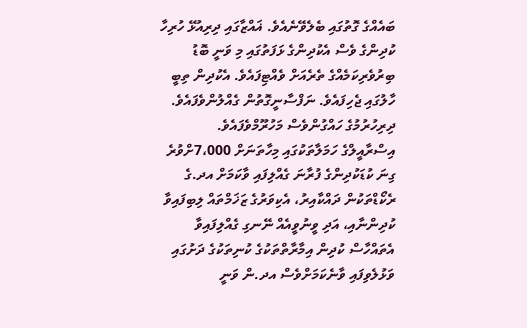ބައެއްގެ ގޮތުގައި ބެލެވޭނެއެވެ. ޣައްޒާގައި ދިރިއުޅޭ ހުރިހާ ކުދިންގެ ވެސް އެކުދިންގެ ޅަފަތުގައި މި ވަނީ ބޮޑު ބިރުވެރިކަމެއްގެ ތެރެއަށް ވެއްޓިފައެވެ. އެކުދިން ތިބީ ހާލުގައި ޖެހިފައެވެ. ނަފްސާނީގޮތުން ގެއްލުންވެފައެވެ. ދިރިހުރުމުގެ ހައްގުންވެސް މަހުރޫމްވެފައެވެ.
އިސްރާއީލްގެ ހަމަލާތަކުގައި މިހާތަނަށް 7،000ށްވުރެ ގިނަ ކުޑަކުދިންގެ ފުރާނަ ގެއްލިފައި ވާކަމަށް އދ.ގެ ރެކޯޑްތަކުން ދައްކާއިރު، އެކިވަރުގެ ޒަޚަމްތައް ލިބިފައިވާ ކުދިންނާއި، އަދި ވީނުވީއެއް ނޭނގި ގެއްލިފައިވާ އެތައްހާސް ކުދިން އިމާރާތްތަކުގެ ކުނިތަކުގެ ދަށުގައި ވަޅުލެވިފައި ވާނެކަމަށްވެސް އދ.ން ވަނީ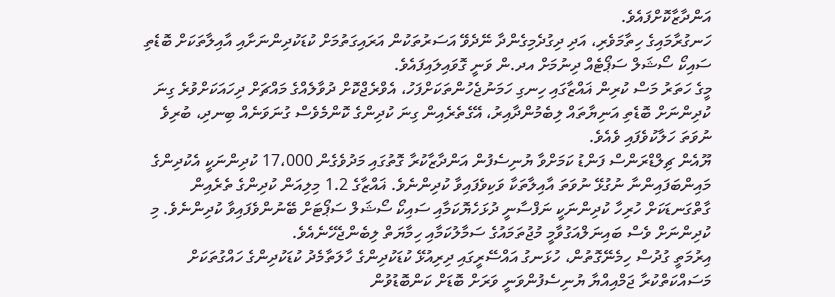އަންދާޒާކޮށްފައެވެ.
ހަނގުރާމައިގެ ހިތާމަވެރި، އަދި ދިގުދެމިގެންދާ ނޭދެވޭ އަސަރުތަކުން އަރައިގަތުމަށް ކުޑަކުދިންނަށާއި އާއިލާތަކަށް ބޮޑެތި ސައިކޯ ސޯޝަލް ސަޕޯޓެއް ދިނުމަށް އދ.ން ވަނީ ގޮވައިލައިފައެވެ.
މީގެ ހަތަރު މަސް ކުރިން ޣައްޒާގައި ހިނގި ހަމަނުޖެހުންތަކަށްފަހު، އެވްރެޖްކޮށް ދުވާލެއްގެ މައްޗަށް ދިހައަކަށްވުރެ ގިނަ ކުދިންނަށް ބޮޑެތި އަނިޔާތައް ލިބެމުންދާއިރު، އޭގެތެރެއިން ގިނަ ކުދިންގެ ކޮންމެވެސް ގުނަވަނެއް ބިނދި، ބުރިވެ ނުވަތަ ހަލާކުވެފައި ވެއެވެ.
ޔޫއެން ޗިލްޑްރަންސް ފަންޑު ކަމަށްވާ ޔުނިސެފުން އަންދާޒާކުރާ ގޮތުގައި މަދުވެގެން 17،000 ކުދިންނަކީ އެކުދިންގެ މައިންބަފައިންނާ ނުގުޅޭ ނުވަތަ އާއިލާތަކާ ވަކިވެފައިވާ ކުދިންނެވެ. ޣައްޒާގެ 1.2 މިލިއަން ކުދިންގެ ތެރެއިން ގާތްގަނޑަކަށް ހުރިހާ ކުދިންނަކީ ނަފްސާނީ ދުޅަހެޔޮކަމާއި ސައިކޯ ސޯޝަލް ސަޕޯޓަށް ބޭނުންވެފައިވާ ކުދިންނެވެ. މި ކުދިންނަށް ވެސް ބައިނަލްއަގުވާމީ މުޖުތަމައުގެ ސަމާލުކަމާއި ހިމާޔަތް ލިބެންޖެހޭނެއެވެ.
އިރުމަތީ ގުދުސް ހިމެނޭގޮތުން، ހުޅަނގު އައްސޭރީގައި ދިރިއުޅޭ ކުޑަކުދިންގެ ހާލަތާމެދު ކުޑަކުދިންގެ ހައްގުތަކަށް މަސައްކަތްކުރާ ޖަމްއިއްޔާ ޔުނިސެފުންވަނީ ވަރަށް ބޮޑަށް ކަންބޮޑުވުން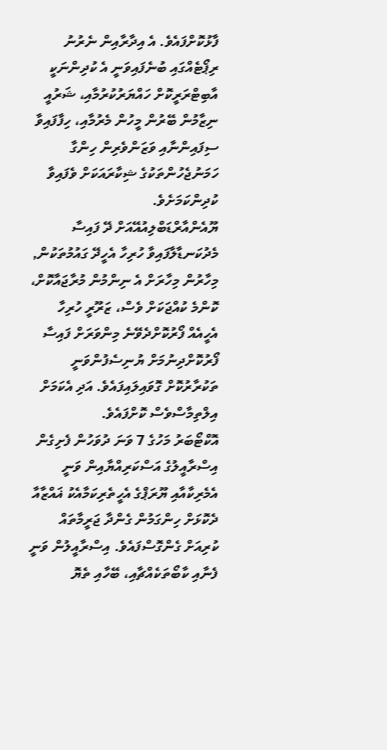ފާޅުކޮށްފައެވެ. އެ އިދާރާއިން ނެރުނު ރިޕޯޓެއްގައި ބުނެފައިވަނީ އެ ކުދިންނަކީ އާބިޓްރަރީކޮށް ހައްޔަރުކުރުމާއި، ޝަރުއީ ނިޒާމުން ބޭރުން މީހުން މެރުމާއި، ހިފާފައިވާ ސިފައިންނާއި ވަޒަންވެރިން ހިންގާ ހަމަނުޖެހުންތަކުގެ ޝިކާރައަކަށް ވެފައިވާ ކުދިންކަމަށެވެ.
ޔޫއެންއާރްޑަބްލިއުއޭއަށް ދޭ ފައިސާ މެދުކަނޑާލާފައިވާ ހުރިހާ އެހީދޭ ގައުމުތަކުން, މިހާރުން މިހާރަށް އެ ނިންމުން މުރާޖައާކޮށް، ކޮންމެ ކުއްޖަކަށް ވެސް، ޒަރޫރީ ހުރިހާ އެހީއެއް ފޯރުކޮށްދެވޭނެ މިންވަރަށް ފައިސާ ފޯރުކޮށްދިނުމަށް ޔުނިސެފުންވަނީ ތަކުރާރުކޮށް ގޮވައިލައިފައެވެ. އަދި އެކަމަށް އިލްތިމާސްވެސް ކޮށްފައެވެ.
އޮކްޓޯބަރު މަހުގެ 7 ވަނަ ދުވަހުން ފެށިގެން އިސްރާއީލުގެ އަސްކަރިއްޔާއިން ވަނީ އެމެރިކާއާއި ޔޫރަޕްގެ އެހީތެރިކަމާއެކު ޣައްޒާއާ ދެކޮޅަށް ހިންގަމުން ގެންދާ ޖަރީމާތައް ކުރިއަށް ގެންގޮސްފައެވެ. އިސްރާއީލުން ވަނީ ފެނާއި ކާބޯތަކެއްޗާއި، ބޭހާއި ތެޔޮ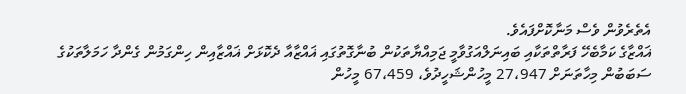އެތެރެވުން ވެސް މަނާކޮށްފައެވެ.
ޣައްޒާގެ ކަމާބެހޭ ފަރާތްތަކާއި ބައިނަލްއަގުވާމީ ޖަމިއްޔާތަކުން ބުނާގޮތުގައި ޣައްޒާއާ ދެކޮޅަށް ޣައްޒާއިން ހިންގަމުން ގެންދާ ހަމަލާތަކުގެ ސަބަބުން މިހާތަނަށް 27،947 މީހުންޝަހީދުވެ، 67،459 މީހުން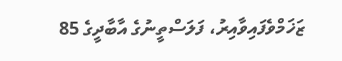ޒަޚަމްވެފައިވާއިރު، ފަލަސްތީނުގެ އާބާދީގެ 85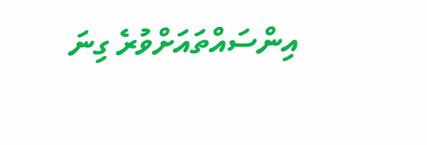އިންސައްތައަށްވުރެ ގިނަ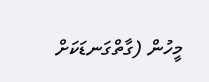މީހުން (ގާތްގަނޑަކަށް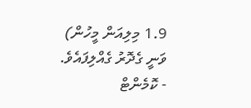1.9 މިލިއަން މީހުން) ވަނީ ގެދޮރު ގެއްލިފައެވެ.
- ކޮމެންޓް